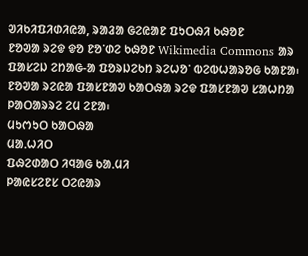ᱣᱤᱠᱤᱯᱤᱰᱤᱭᱟ, ᱨᱟᱲᱟ ᱜᱮᱭᱟᱱ ᱯᱩᱛᱷᱤ ᱠᱷᱚᱱ
ᱱᱚᱣᱟ ᱨᱮᱫ ᱫᱚ ᱱᱚᱸᱰᱮ ᱠᱷᱚᱱ Wikimedia Commons ᱟᱨ ᱯᱟᱥᱮᱡ ᱮᱴᱟᱜ-ᱟ ᱯᱚᱨᱡᱮᱠᱴ ᱨᱮᱦᱚᱸ ᱵᱮᱵᱦᱟᱨᱚᱜ ᱠᱟᱱᱟ᱾ ᱱᱚᱣᱟ ᱨᱮᱭᱟ ᱯᱟᱥᱱᱟᱣ ᱠᱟᱛᱷᱟ ᱨᱮᱫ ᱯᱟᱥᱱᱟᱣ ᱥᱟᱦᱴᱟ ᱞᱟᱛᱟᱨᱨᱮ ᱮᱢ ᱮᱱᱟ᱾
ᱢᱩᱬᱩᱛ ᱠᱟᱛᱷᱟ
ᱢᱟᱹᱦᱤᱛ
ᱯᱷᱮᱰᱟᱛ ᱤᱧᱟᱜ ᱠᱟᱹᱢᱤ
ᱞᱟᱭᱥᱮᱱᱥ ᱛᱮᱭᱟᱨ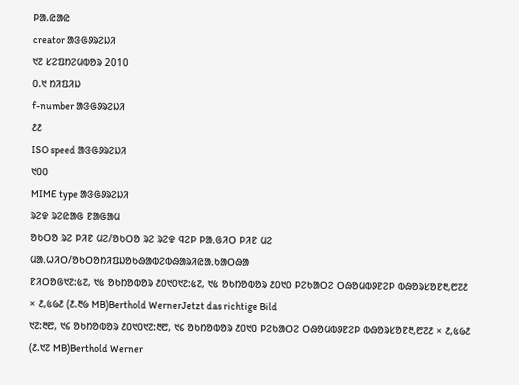ᱞᱟ.ᱭᱟᱭ
creator ᱟᱝᱜᱽᱨᱮᱡᱤ
᱑᱗ ᱥᱮᱯᱴᱮᱢᱵᱚᱨ 2010
᱐.᱑ ᱴᱤᱯᱤᱡ
f-number ᱟᱝᱜᱽᱨᱮᱡᱤ
᱒᱒
ISO speed ᱟᱝᱜᱽᱨᱮᱡᱤ
᱑᱐᱐
MIME type ᱟᱝᱜᱽᱨᱮᱡᱤ
ᱨᱮᱫ ᱨᱮᱭᱟᱜ ᱱᱟᱜᱟᱢ
ᱚᱠᱛᱚ ᱨᱮ ᱞᱤᱱ ᱢᱮ/ᱚᱠᱛᱚ ᱨᱮ ᱨᱮᱫ ᱧᱮᱞ ᱞᱟᱹᱜᱤᱛ ᱞᱤᱱ ᱢᱮ
ᱢᱟᱹᱦᱤᱛ/ᱚᱠᱛᱚᱴᱤᱯᱡᱚᱠᱷᱟᱵᱮᱵᱷᱟᱨᱤᱭᱟᱹᱠᱟᱛᱷᱟ
ᱱᱤᱛᱚᱜ᱑᱗:᱕᱗, ᱑᱕ ᱚᱠᱴᱚᱵᱚᱨ ᱒᱐᱑᱐᱑᱗:᱕᱗, ᱑᱕ ᱚᱠᱴᱚᱵᱚᱨ ᱒᱐᱑᱐ ᱞᱮᱠᱟᱛᱮ ᱛᱷᱚᱢᱵᱽᱱᱮᱞ ᱵᱷᱚᱨᱥᱚᱱ᱓,᱘᱗᱒ × ᱒,᱕᱙᱒ (᱒.᱓᱙ MB)Berthold WernerJetzt das richtige Bild
᱑᱗:᱓᱘, ᱑᱔ ᱚᱠᱴᱚᱵᱚᱨ ᱒᱐᱑᱐᱑᱗:᱓᱘, ᱑᱔ ᱚᱠᱴᱚᱵᱚᱨ ᱒᱐᱑᱐ ᱞᱮᱠᱟᱛᱮ ᱛᱷᱚᱢᱵᱽᱱᱮᱞ ᱵᱷᱚᱨᱥᱚᱱ᱓,᱘᱗᱒ × ᱒,᱕᱙᱒ (᱒.᱑᱗ MB)Berthold Werner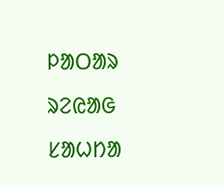ᱞᱟᱛᱟᱨ ᱨᱮᱭᱟᱜ ᱥᱟᱦᱴᱟ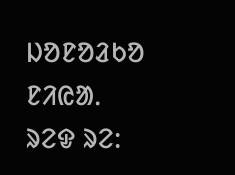ᱡᱚᱱᱚᱲᱠᱚ ᱱᱤᱭᱟᱹ ᱨᱮᱫ ᱨᱮ: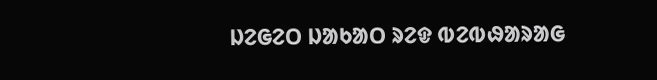ᱡᱮᱜᱮᱛ ᱡᱟᱠᱟᱛ ᱨᱮᱫ ᱵᱮᱵᱷᱟᱨᱟᱜ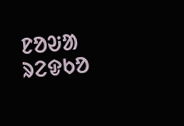ᱱᱚᱶᱟ ᱨᱮᱫᱠᱚ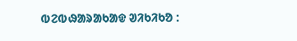ᱵᱮᱵᱷᱟᱨᱟᱠᱟᱫ ᱣᱤᱠᱤᱠᱚ :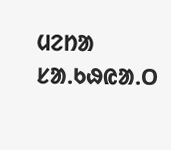ᱢᱮᱴᱟ ᱥᱟᱹᱠᱷᱭᱟᱹᱛ